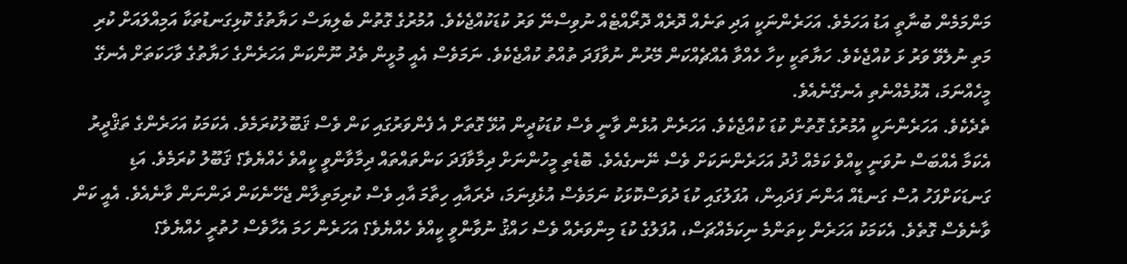މަންމަމެން ބުނާތީ އަޑު އަހަމެވެ. އަހަރެންނަކީ އަދި ތަނެއް ދޮރެއް ދޮރޯއްޓެއް ނުވިސްނޭ ވަރު ކުޑަކުއްޖެކެވެ. އުމުރުގެ ގޮތުން ބެލިޔަސް ހަޔާތުގެ ކޮޅިގަނޑުތަކާ އަމިއްލައަށް ކުރި މަތި ނުލެވޭ ވަރު ޅަ ކުއްޖެކެވެ. ހަޔާތަކީ ކިހާ ހެއްވާ އެއްޗެއްކަން މޭރުން ނުވާފަދަ ތުއްތު ކުއްޖެކެވެ. ނަމަވެސް އެއީ މުޅީން ތެދު ނޫންކަން އަހަރެންގެ ހަޔާތުގެ ވާހަކަތަށް އެނގޭ މީހެއްނަމަ، އޮޅުމެއްނެތި އެނގޭނެއެވެ.
ތެދެކެވެ. އަހަރެންނަކީ އުމުރުގެ ގޮތުން ކުޑަ ކުއްޖެކެވެ. އަހަރެން އުޅެން ވާނީ ވެސް ކުޑަކުދީން އުޅޭ ގޮތަށް އެ ފެންވަރުގައި ކަން ވެސް ޤަބޫލުކުރަމެވެ. އެކަމަކު އަހަރެންގެ ތަޤްދީރު އެކަމާ އެއްބަސް ނުވަނީ ކީއްވެ ކަމެއް ޚުދު އަހަރެންނަކަށް ވެސް ނޭނގެއެވެ. ބޮޑެތި މީހުންނަށް ދިމާވާފަދަ ކަންތައްތައް ދިމާވާންވީ ކީއްވެ ހެއްޔެވެ؟ ޤަބޫލު ކުރަމެވެ. އަޑި ގަނޑަކަށްފަހު އުސް ގަނޑެއް އަންނަ ފަދައިން، އުފަލުގައި ކުޑަ ދުވަސްކޮޅަކު ނަމަވެސް އުޅެފިނަމަ، ދެރައާއި ހިތާމަ އާއި ވެސް ކުރިމަތިލާން ޖެހޭނެކަން ދަންނަން ވާނެއެވެ. އެއީ ކަން ވާނެވެސް ގޮތެވެ. އެކަމަކު އަހަރެން ކިތަންމެ ނިކަމެއްޗަސް، އުފަލުގެ ކުޑަ މިންވަރެއް ވެސް ހައްޤު ނުވާންވީ ކީއްވެ ހެއްޔެވެ؟ އަހަރެން ހަމަ އެހާވެސް ހުތުރީ ހެއްޔެވެ؟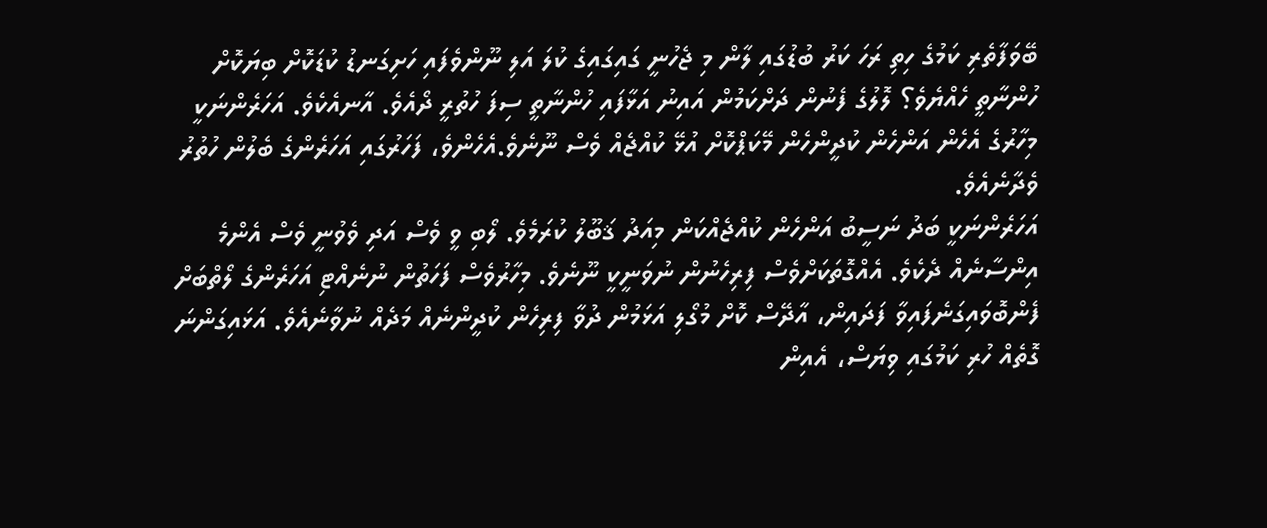ބޭވަފާތެރި ކަމުގެ ހިތި ރަހަ ކަރު ބުޑުގައި ލާން މި ޖެހުނީ ގައިގައިގެ ކުލަ އަލި ނޫންވެފައި ހަށިގަނޑު ކުޑަކޮށް ބިޔަކޮށް ހުންނާތީ ހެއްޔެވެ؟ ލޮލުގެ ފެނުން ދަށްކަމުން އައިނު އަޅާފައި ހުންނާތީ ސިފަ ހުތުރީ ދޯއެވެ. އާނއެކެވެ. އަހަރެންނަކީ މިހާރުގެ އެހެން އަންހެން ކުދީންހެން މޭކަޕްކޮށް އުޅޭ ކުއްޖެއް ވެސް ނޫނެވެ.އެހެންވެ، ފަހަރުގައި އަހަރެންގެ ބެލުން ހުތުރު ވެދާނެއެވެ.
އަހަރެންނަކީ ބަދު ނަސީބު އަންހެން ކުއްޖެއްކަން މިއަދު ޤަބޫލު ކުރަމެވެ. ލޯބި ވީ ވެސް އަދި ވެވުނީ ވެސް އެންމެ އިންސާނެއް ދެކެވެ. އެއްގޮތަކަށްވެސް ފިރިހެނުން ނުވަނީކީ ނޫނެވެ. މިހާރުވެސް ފަހަތުން ނުނެއްޓި އަހަރެންގެ ލޯތްބަށް ފެންބޮވައިގަނެފައިވާ ފަދައިން، އާދޭސް ކޮށް މުގޯލި އަޅަމުން ދުވާ ފިރިހެން ކުދީންނެއް މަދެއް ނުވާނެއެވެ. އަޅައިގަންނަ ގޮތެއް ހުރި ކަމުގައި ވިޔަސް، އެއިން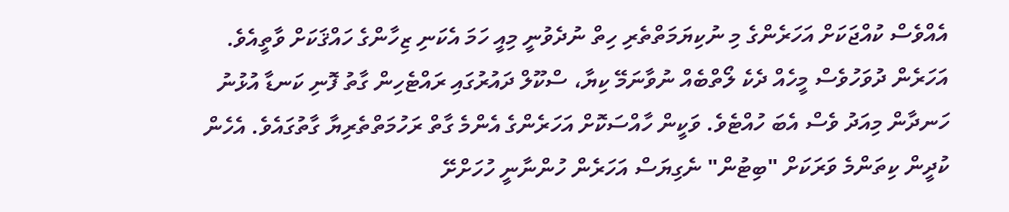އެއްވެސް ކުއްޖަކަށް އަހަރެންގެ މި ނުކިޔަމަތްތެރި ހިތް ނުދެވުނީ މިއީ ހަމަ އެކަނި ޒިހާންގެ ހައްޤަކަށް ވާތީއެވެ.
އަހަރެން ދުވަހުވެސް މީހެއް ދެކެ ލޯތްބެއް ނުވާނަމޭ ކިޔާ، ސްކޫލް ދައުރުގައި ރައްޓެހިން ގާތު ފޮނި ކަނޑާ އުޅުނު ހަނދާން މިއަދު ވެސް އެބަ ހުއްޓެވެ. ވަކީން ހާއްސަކޮށް އަހަރެންގެ އެންމެ ގާތް ރަހުމަތްތެރިޔާ ގާތުގައެވެ. އެހެން ކުދީން ކިތަންމެ ވަރަކަށް "ބިޓުން" ނެގިޔަސް އަހަރެން ހުންނާނީ ހުހަށްށޭ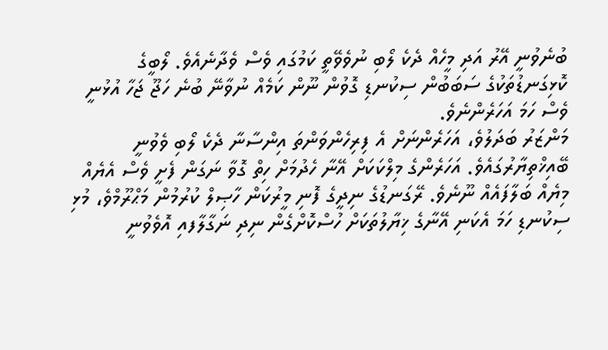ބުނެވުނީ އޭރު އަދި މީހެއް ދެކެ ލޯބި ނުވެވޭތީ ކަމުގައި ވެސް ވެދާނެއެވެ. ލޯބީގެ ކޮޅިގަނޑުތަކުގެ ސަބަބުން ސިކުނޑި ގޮވުން ނޫން ކަމެއް ނުވާނޭ ބުނެ ހަޖޫ ޖަހާ އުޅުނީ ވެސް ހަމަ އަހަރެންނެވެ.
މަންޒަރު ބަދަލުވެ، އަހަރެންނަށް އެ ފިރިހެންވަންތަ އިންސާނާ ދެކެ ލޯބި ވެވުނީ ބޭއިޚްތިޔާރުގައެވެ. އަހަރެންގެ މިލްކަކަށް އޭނާ ހެދުމަށް ހިތް ގޮވާ ނަގަން ފެށީ ވެސް އެޔެއް މިޔެއް ބަލާފައެއް ނޫނެވެ. ރޭގަނޑުގެ ނިދީގެ ފޮނި މީރުކަން ހާޞިލް ކުރުމުން މަޙްރޫމްވެ، މުޅި ސިކުނޑި ހަމަ އެކަނި އޭނާގެ ޚިޔާލުތަކަށް ހުސްކޮށްގެން ނިދި ނަގާލާފއި އޮވެވުނީ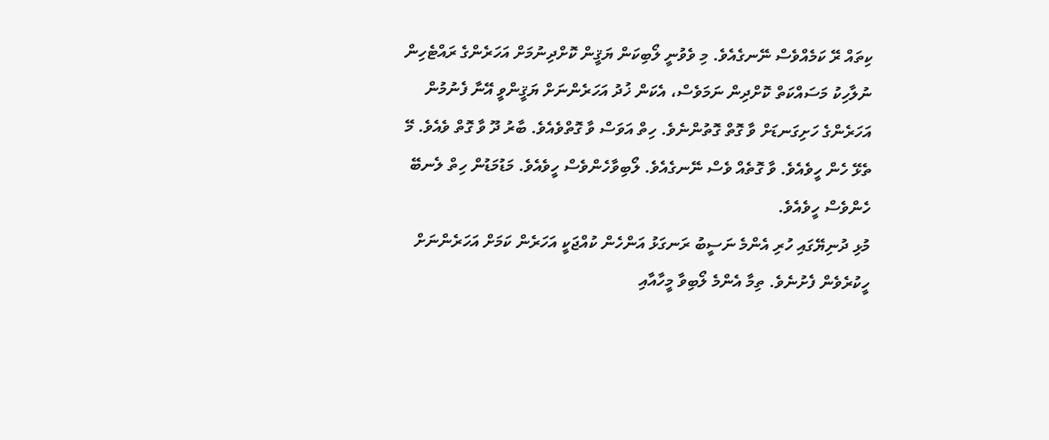ކިތައް ރޭ ކަމެއްވެސް ނޭނގެއެވެ. މި ވެވުނީ ލޯބިކަން ޔަޤީން ކޮށްދިނުމަށް އަހަރެންގެ ރައްޓެހިން ނުލާހިކު މަސައްކަތް ކޮށްދިން ނަމަވެސް، އެކަން ޚުދު އަހަރެންނަށް ޔަޤީންވީ އޭނާ ފެނުމުން އަހަރެންގެ ހަށިގަނޑަށް ވާ ގޮތް ގޮތުންނެވެ. ހިތް އަވަސް ވާ ގޮތްވެއެވެ. ބާރު ދޫ ވާ ގޮތް ވެއެވެ. މޭ ތެޅޭ ހެން ހީވެއެވެ. ވާ ގޮތެއް ވެސް ނޭނގެއެވެ. ލޯބިވާހެންވެސް ހީވެއެވެ. މަޑުމަޑުން ހިތް ލެނބޭ ހެންވެސް ހީވެއެވެ.
މުޅި ދުނިޔޭގައި ހުރި އެންމެ ނަސީބު ރަނގަޅު އަންހެން ކުއްޖަކީ އަހަރެން ކަމަށް އަހަރެންނަށް ހީކުރެވެން ފެށުނެވެ. ތިމާ އެންމެ ލޯބިވާ މީހާއާއި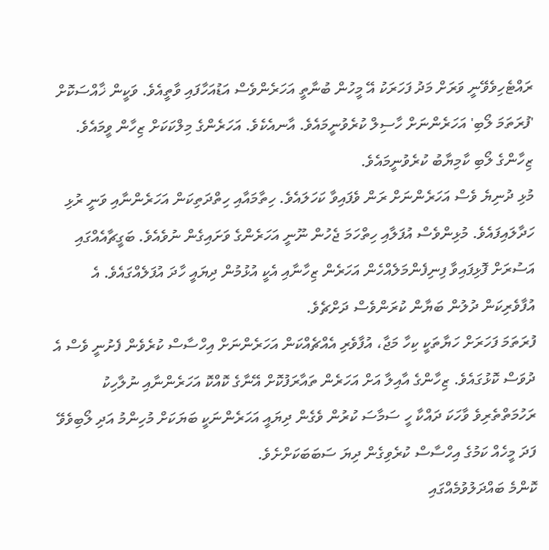ރައްޓެހިވެވޭނީ ވަރަށް މަދު ފަހަރަކު އޭ މީހުން ބުނާތީ އަހަރެންވެސް އަޑުއަހާފައި ވާތީއެވެ. ވަކީން ޚާއްސަކޮށް 'ފުރަތަމަ ލޯބި' އަހަރެންނަށް ހާސިލް ކުރެވުނީމައެވެ. އާނއެކެވެ. އަހަރެންގެ މިލްކަކަށް ޒިހާން ވީމައެވެ. ޒިހާންގެ ލޯބި ކާމިޔާބު ކުރެވުނީމައެވެ.
މުޅި ދުނިޔެ ވެސް އަހަރެންނަށް ރަން ވެފައިވާ ކަހަލައެވެ. ހިތާމައާއި ހިތްދަތިކަން އަހަރެންނާއި ވަނީ ރުޅި ހަދާލައިފައެވެ. މުޅިންވެސް އުފަލާއި ހިތްހަމަ ޖެހުން ނޫނީ އަހަރެންގެ ވަށައިގެން ނުވެއެވެ. ބަގީޗާއެއްގައި އަސުރަށް ފޮޅިފައިވާ ފިނިފެންމަލެއްހެން އަހަރެން ޒިހާނާއި އެކީ އުޅުމުން ދިޔައީ ހާދަ އުފަލެއްގައެވެ. އެ އުފާވެރިކަން ދުލުން ބަޔާން ކުރަންވެސް ދަށްޗެވެ.
ފުރަތަމަ ފަހަރަށް ހަޔާތަކީ ކިހާ މަޖާ، އުފާވެރި އެއްޗެއްކަން އަހަރެންނަށް އިހްސާސް ކުރެވެން ފެށުނީ ވެސް އެ ދުވަސް ކޮޅުގައެވެ. ޒިހާންގެ އާއިލާ އަށް އަހަރެން ތައާރަފުކޮށް އޭނާގެ ކޮއްކޮ އަހަރެންނާއި ނުލާހިކު ރަހުމަތްތެރިވެ ވާހަކަ ދައްކާ ހީ ސަމާސަ ކުރުން ވެގެން ދިޔައީ އަހަރެންނަކީ ބަޔަކަށް މުހިންމު އަދި ލޯބިވެވޭ ފަދަ މީހެއް ކަމުގެ އިހްސާސް ކުރެވިގެން ދިޔަ ސަބަބަކަށްށެވެ.
ކޮންމެ ބައްދަލުވުމެއްގައި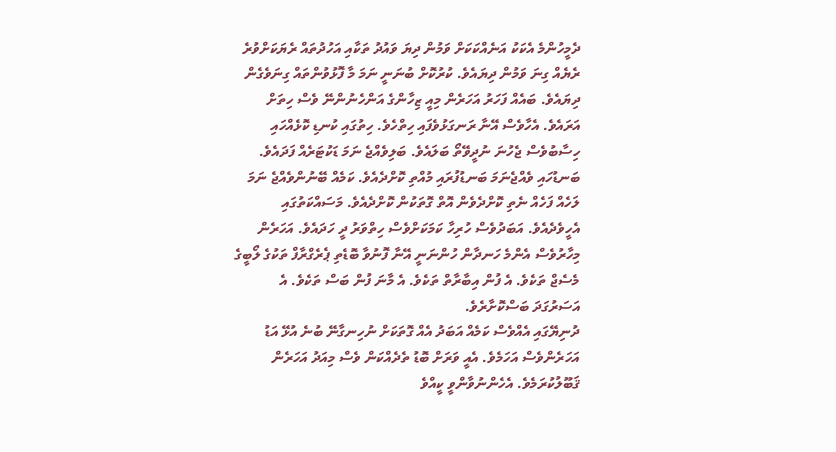ދެމީހުންމެ އެކަކު އަނެއްކަކަށް ވަމުން ދިޔަ ވައުދު ތަކާއި އަހުދުތައް ރެޔަކަށްވުރެ ރެޔެއް ގިނަ ވަމުން ދިޔައެވެ. ކުރުކޮށް ބުނަނީ ނަމަ މާ ފޮޅުވުންތައް ގިނަވެގެން ދިޔައެވެ. ބައެއް ފަހަރު އަހަރެން މިއީ ޒިހާންގެ އަންހެނުންނޭ ވެސް ހިތަށް އަރައެވެ. އެހާވެސް އޭނާ ރަނގަޅުވެފައި ހިތްހެވެ. ހިތުގައި ކުނޑި ކޮޅެއްހައި ހިސާބުވެސް ޖެހުނަ ނުދީވޭތޯ ބަލައެވެ. ބަލިވެއްޖެ ނަމަ ޑަކުޓަރެއް ފަދައެވެ. ބަނޑުހައި ވެއްޖެނަމަ ބަނޑުފުރައި މުއްތި ކޮށްދެއެވެ. ކަމެއް ބޭނުންވެއްޖެ ނަމަ ލަހެއް ފަހެއް ނެތި ކޮށްދެވެން އޮތް ގޮތަކުން ކޮށްދެއެވެ. މަސައްކަތުގައި އެހީވެދެއެވެ. އަބަދުވެސް ހުރިހާ ކަމަކަށްވެސް ހިތްވަރު ދީ ހަދައެވެ. އަހަރެން މިހާރުވެސް އެންމެ ހަނދާން ހުންނަނީ އޭނާ ފޮނުވާ ބޮޑެތި ޕެރެގްރާފް ތަކުގެ ލޯބީގެ މެސެޖް ތަކެވެ. އެ ފުން އިބާރާތް ތަކެވެ. އެ މާނަ ފުން ބަސް ތަކެވެ. އެ އަސަރުގަދަ ބަސްކޮށާރެވެ.
ދުނިޔޭގައި އެއްވެސް ކަމެއް އަބަދު އެއް ގޮތަކަށް ނުހިނގާނޭ ބުނެ އުޅޭ އަޑު އަހަރެންވެސް އަހަމެވެ. އެއީ ވަރަށް ބޮޑު ތެދެއްކަން ވެސް މިއަދު އަހަރެން ޤަބޫލުކުރަމެވެ. އެހެންނުވާންވީ ކީއްވެ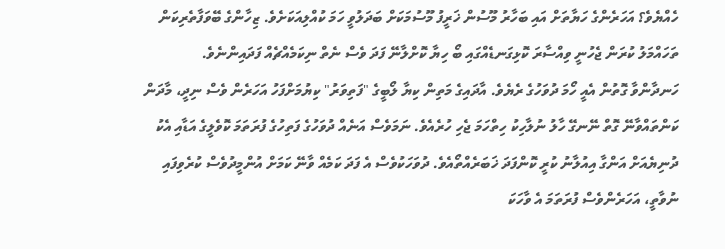ހެއްޔެވެ؟ އަހަރެންގެ ހަޔާތަށް އައި ބަހާރު މޫސުން ޚަރީފު މޫސުމަކަށް ބަދަލުވީ ހަމަ ކުއްލިއަކަށެވެ. ޒިހާންގެ ބޭވަފާތެރިކަން ތަހައްމަލު ކުރަން ޖެހުނީ ވިއްސާރަ ކޮޅިގަނޑެއްގައި ބޯ ހިޔާ ކޮށްލާނޭ ފަދަ ވެސް ނެތް ނިކަމެއްޗެއް ފަދައިންނެވެ.
ހަނދާންވާ ގޮތުން އެއީ ހޯމަ ދުވަހުގެ ރެޔެވެ. އާދައިގެ މަތިން ކިޔާ ލޯބީގެ "ފަތިވަރު" ކިޔުމަށްފަހު އަހަރެން ވެސް ނިދީ، މާދަން ކަންތައްވާނޭ ގޮތް ނޭނގޭ ހާލު ނުލާހިކު ހިތްހަމަ ޖެހި ހުރެއެވެ. ނަމަވެސް އަނެއް ދުވަހުގެ ފަތިހުގެ ފުރަތަމަ ކޮވެލީގެ އަޑާއި އެކު ދުނިޔެއަށް އަންގާ އިއުލާނު ކުރީ ކޮންފަދަ ޚަބަރެއްތޯއެވެ. ދުވަހަކުވެސް އެ ފަދަ ކަމެއް ވާނޭ ކަމަށް އުންމީދުވެސް ކުރެވިފައި ނުވާތީ، އަހަރެންވެސް ފުރަތަމަ އެ ވާހަކަ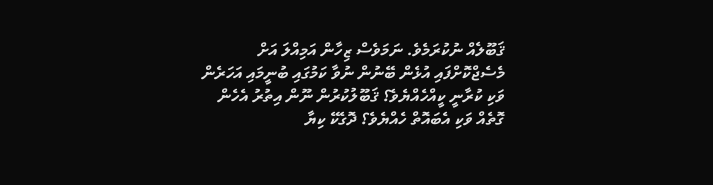ޤަބޫލެއް ނުކުރަމެވެ. ނަމަވެސް ޒިހާން އަމިއްލަ އަށް މެސެޖްކޮށްފައި އުޅެން ބޭނުން ނުވާ ކަމުގައި ބުނީމައި އަހަރެން ވަކި ކުރާނީ ކީއްހެއްޔެވެ؟ ޤަބޫލުކުރުން ނޫން އިތުރު އެހެން ގޮތެއް ވަކި އެބައޮތް ހެއްޔެވެ؟ ދޮގެކޭ ކިޔާ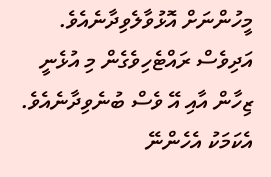މީހުންނަށް އޮޅުވާލެވިދާނެއެވެ. އަދިވެސް ރައްޓެހިވެގެން މި އުޅެނީ ޒިހާން އާއި އޭ ވެސް ބުނެވިދާނެއެވެ. އެކަމަކު އެހެންނޭ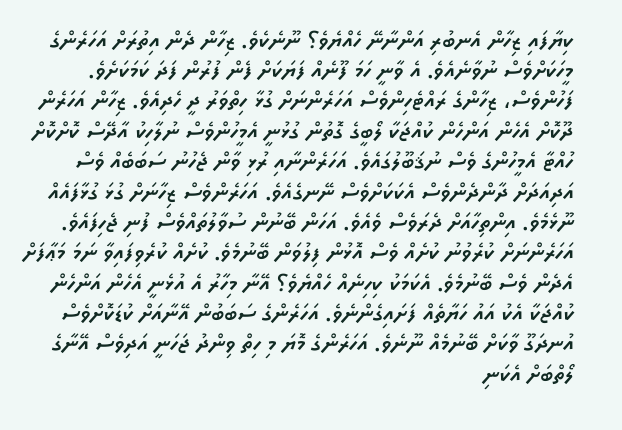ކިޔާފައި ޒިހާން އެނބުރި އަންނާނޭ ހެއްޔެވެ؟ ނޫނެކެވެ. ޒިހާން ދެން އިތުރަށް އަހަރެންގެ މީހަކަށްވެސް ނުވާނެއެވެ. އެ ވާނީ ހަމަ ފޫނެއް ފަޔަކަށް ފެން ފުރުން ފަދަ ކަމަކަށެވެ.
ފަހުންވެސް، ޒިހާންގެ ރައްޓެހިންވެސް އަހަރެންނަށް ގުޅާ ހިތްވަރު ދީ ހެދިއެވެ. ޒިހާން އަހަރެން ދޫކޮށް އެހެން އަންހެން ކުއްޖަކާ ލޯބީގެ ގޮތުން ގުޅުނީ އެމީހުންވެސް ނުލާހިކު އާދޭސް ކޮށްކޮށް ހުއްޓާ އެމީހުންގެ ވެސް ނުޤަބޫލުގައެވެ. އަހަރެންނާއި ރުޅި ވާން ޖެހުނު ސަބަބެއް ވެސް އަދިއަދަށް ދާންދެންވެސް އެކަކަށްވެސް ނޭނގެއެވެ. އަހަރެންވެސް ޒިހާނަށް ގުޅަ ގުޅާފައެއް ނޫޅެމެވެ. އިންތިހާއަށް ދެރަވެސް ވެއެވެ. އަހަން ބޭނުން ސުވާލުތައްވެސް ފުނި ޖެހިފައެވެ. އަހަރެންނަށް ކުރެވުނު ކުށެއް ވެސް އޮޅުން ފިލުވަން ބޭނުމެވެ. ކުށެއް ކުރެވިފައިވާ ނަމަ މަޢާފަށް އެދެން ވެސް ބޭނުމެވެ. އެކަމަކު ކިހިނެއް ހެއްޔެވެ؟ އޭނާ މިހާރު އެ އުޅެނީ އެހެން އަންހެން ކުއްޖަކާ އެކު އައު ހަޔާތެއް ފަށައިގެންނެވެ. އަހަރެންގެ ސަބަބުން އޭނާއަށް ކުޑަކޮށްވެސް އުނދަގޫ ވާކަށް ބޭނުމެއް ނޫނެވެ. އަހަރެންގެ މޮޔަ މި ހިތް ވިންދު ޖަހަނީ އަދިވެސް އޭނާގެ ލޯތްބަށް އެކަނި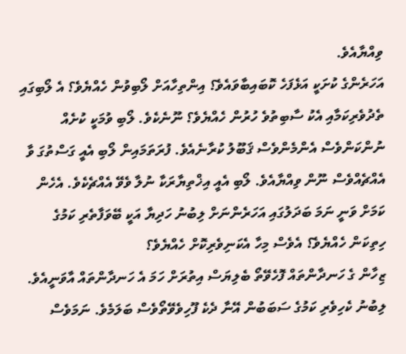ވިއްޔާއެވެ.
އަހަރެންގެ ކުށަކީ އަޅެފަހެ ކޮބައިބާވައެވެ؟ އިންތިހާއަށް ލޯބިވުން ހެއްޔެވެ؟ އެ ލޯބިގައި ތެދުވެރިކަމާއި އެކު ސާބިތުވެ ހުރުން ހެއްޔެވެ؟ ނޫނެކެވެ. ލޯބި ވުމަކީ ކުށެއް ނުންކަންވެސް އެންމެންވެސް ޤަބޫލު ކުރާނެއެވެ. ފުރަތަމައިން ލޯބި އެއީ ގަސްތުގަ ވާ އެއްޗެއްވެސް ނޫން ވިއްޔާއެވެ. ލޯބި އެއީ އިޚްތިޔާރަކާ ނުލާ ވެވޭ އެއްޗެކެވެ. އެހެން ކަމަށް ވަނީ ނަމަ ބަދަލުގައި އަހަރެންނަށް ލިބުނު ހަދިޔާ އަކީ ބޭވަފާތެރި ކަމުގެ ހިތިކަން ހެއްޔެވެ؟ އެވެސް މިހާ އެކަނިވެރިކޮށް ހެއްޔެވެ؟
ޒިހާން ގެ ހަނދާންތައް ފޮހެވޭތޯ ބެލިޔަސް އިތުރަށް ހަމަ އެ ހަނދާންތައް އާވަނީއެވެ. ލިބުނު ކެހިވެރި ކަމުގެ ސަބަބުން އޭނާ ދެކެ ފޫހިވެވޭތޯވެސް ބަލަމެވެ. ނަމަވެސް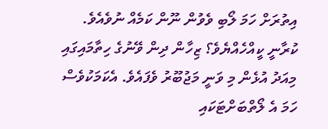އިތުރަށް ހަމަ ލޯބި ވެވުން ނޫން ކަމެއް ނުވެއެވެ. ކުރާނީ ކީއްހެއްޔެވެ؟ ޒިހާން ދިން ވޭނުގެ ހިތާމައިގައި މިއަދު އުޅެން މި ވަނީ މަޖުބޫރު ވެފައެވެ. އެކަމަކުވެސް ހަމަ އެ ލޯތްބަށްޓަކައި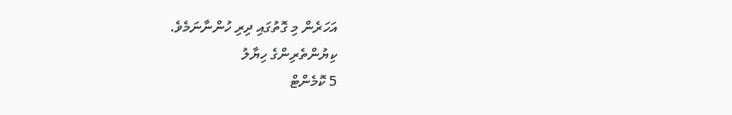އަހަރެން މި ގޮތުގައި ދިރި ހުންނާނަމެވެ.
ކިޔުންތެރިންގެ ހިޔާލު
5 ކޮމެންޓް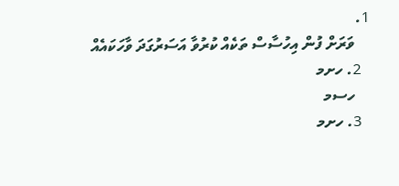1.
    ވަރަށް ފުން އިހުސާސް ތަކެއް ކުރުވާ އަސަރުގަދަ ވާހަކައެއް
  2. ހށމ
    ހސމ
  3. ހށމ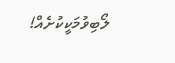ލޯބިވުމަކީކުށެއް!